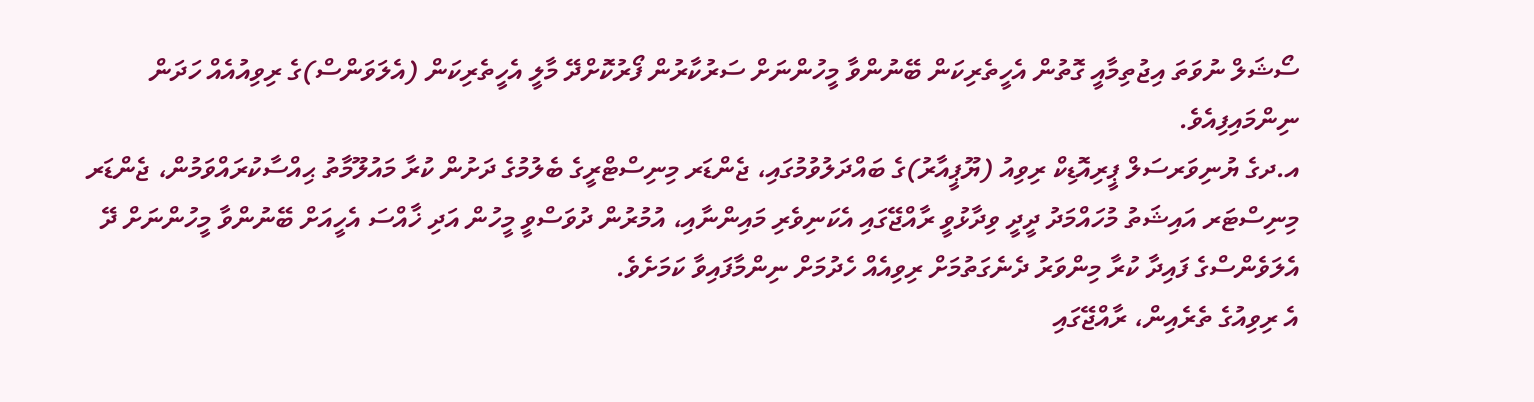ސޯޝަލް ނުވަތަ އިޖުތިމާއީ ގޮތުން އެހީތެރިކަން ބޭނުންވާ މީހުންނަށް ސަރުކާރުން ފޯރުކޮށްދޭ މާލީ އެހީތެރިކަން (އެލަވަންސް)ގެ ރިވިއުއެއް ހަދަން ނިންމައިފިއެވެ.
އ.ދގެ ޔުނިވަރސަލް ޕީރިއޮޑިކް ރިވިއު (ޔޫޕީއާރު)ގެ ބައްދަލުވުމުގައި، ޖެންޑަރ މިނިސްޓްރީގެ ބެލުމުގެ ދަށުން ކުރާ މައުލޫމާތު ޙިއްސާކުރައްވަމުން، ޖެންޑަރ މިނިސްޓަރ އައިޝަތު މުހައްމަދު ދީދީ ވިދާޅުވީ ރާއްޖޭގައި އެކަނިވެރި މައިންނާއި، އުމުރުން ދުވަސްވީ މީހުން އަދި ޚާއްސަ އެހީއަށް ބޭނުންވާ މީހުންނަށް ދޭ އެލަވެންސްގެ ފައިދާ ކުރާ މިންވަރު ދެނެގަތުމަށް ރިވިއެއް ހެދުމަށް ނިންމާފައިވާ ކަމަށެވެ.
އެ ރިވިއުގެ ތެރެއިން، ރާއްޖޭގައި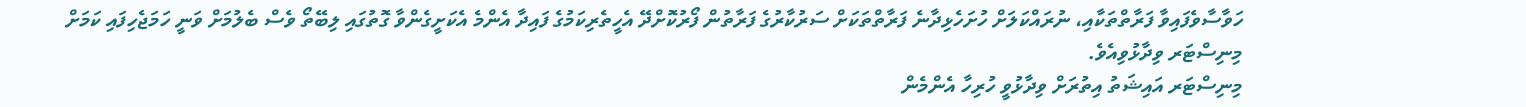ހަވާސާވެފައިވާ ފަރާތްތަކާއި، ނުރައްކަލަށް ހުށަހެޅިދާނެ ފަރާތްތަކަށް ސަރުކާރުގެ ފަރާތުން ފޯރުކޮށްދޭ އެހީތެރިކަމުގެ ފައިދާ އެންމެ އެކަށީގެންވާ ގޮތުގައި ލިބޭތޯ ވެސް ބެލުމަށް ވަނީ ހަމަޖެހިފައި ކަމަށް މިނިސްޓަރ ވިދާޅުވިއެވެ.
މިނިސްޓަރ އައިޝަތު އިތުރަށް ވިދާޅުވީ ހުރިހާ އެންމެން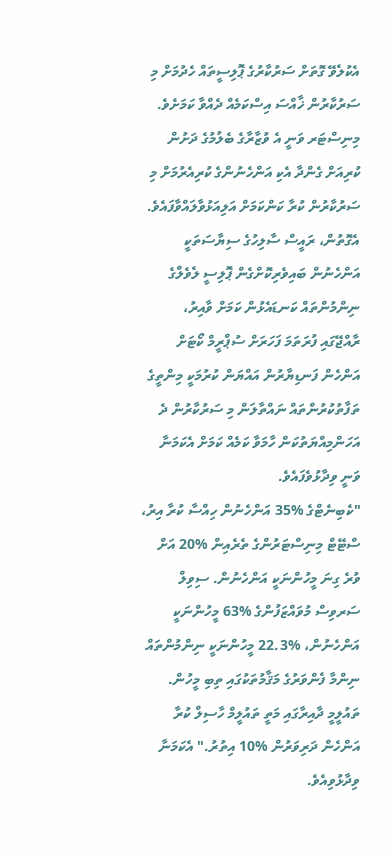އެކުލެވޭ ގޮތަށް ސަރުކާރުގެ ޕޮލިސީތައް ހެދުމަށް މި ސަރުކާރުން ޚާއްސަ އިސްކަމެއް ދެއްވާ ކަމަށެވެ. މިނިސްޓަރ ވަނީ އެ ވުޒާރާގެ ބެލުމުގެ ދަށުން ކުރިއަށް ގެންދާ އެކި އަންހެނުންގެ ކުރިއެރުމަށް މި ސަރުކާރުން ކުރާ ކަންކަމަށް އަލިއަޅުވާލައްވާފައެވެ.
އެގޮތުން، ރައީސް ސާލިހުގެ ސިޔާސަތަކީ އަންހެނުން ބައިވެރިކޮށްގެން ޕޮލިސީ ލެވެލްގެ ނިންމުންތައް ކަނޑައެޅުން ކަމަށް ވާއިރު، ރާއްޖޭގައި ފުރަތަމަ ފަހަރަށް ސުޕްރީމް ކޯޓަށް އަންހެން ފަނޑިޔާރުން އައްޔަން ކުރުމަކީ މިންތީގެ ތަފާތުކުރުންތައް ނައްތާލަން މި ސަރުކާރުން ދެ އަހަންމިއްޔަތުކަން ހާމަވާ ކަމެއް ކަމަށް އެކަމަނާ ވަނީ ވިދާޅުވެފައެވެ.
"ކެބިނެޓްގެ %35 އަންހެނުން ހިއްސާ ކުރާ އިރު، ސްޓޭޓް މިނިސްޓަރުންގެ ތެރެއިން %20 އަށް ވުރެ ގިނަ މީހުންނަކީ އަންހެނުން. ސިވިލް ސަރވިސް މުވައްޒަފުންގެ %63 މީހުންނަކީ އަންހެނުން، %22.3 މީހުންނަކީ ނިންމުންތައް ނިންމާ ފެންވަރުގެ މަޤާމުތަކުގައި ތިބި މީހުން. ތައުލީމީ ދާއިރާގައި މަތީ ތައުލީމް ހާސިލް ކުރާ އަންހެން ދަރިވަރުން %10 އިތުރު." އެކަމަނާ ވިދާޅުވިއެވެ.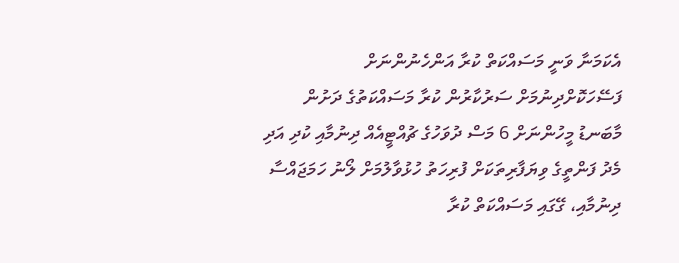އެކަމަނާ ވަނީ މަސައްކަތް ކުރާ އަންހެނުންނަށް ފަސޭހަކޮށްދިނުމަށް ސަރުކާރުން ކުރާ މަސައްކަތުގެ ދަށުން މާބަނޑު މީހުންނަށް 6 މަސް ދުވަހުގެ ޗުއްޓީއެއް ދިނުމާއި ކުދި އަދި މެދު ފަންތީގެ ވިޔަފާރިތަކަށް ފުރިހަތު ހުޅުވާލުމަށް ލޯނު ހަމަޖައްސާ ދިނުމާއި، ގޭގައި މަސައްކަތް ކުރާ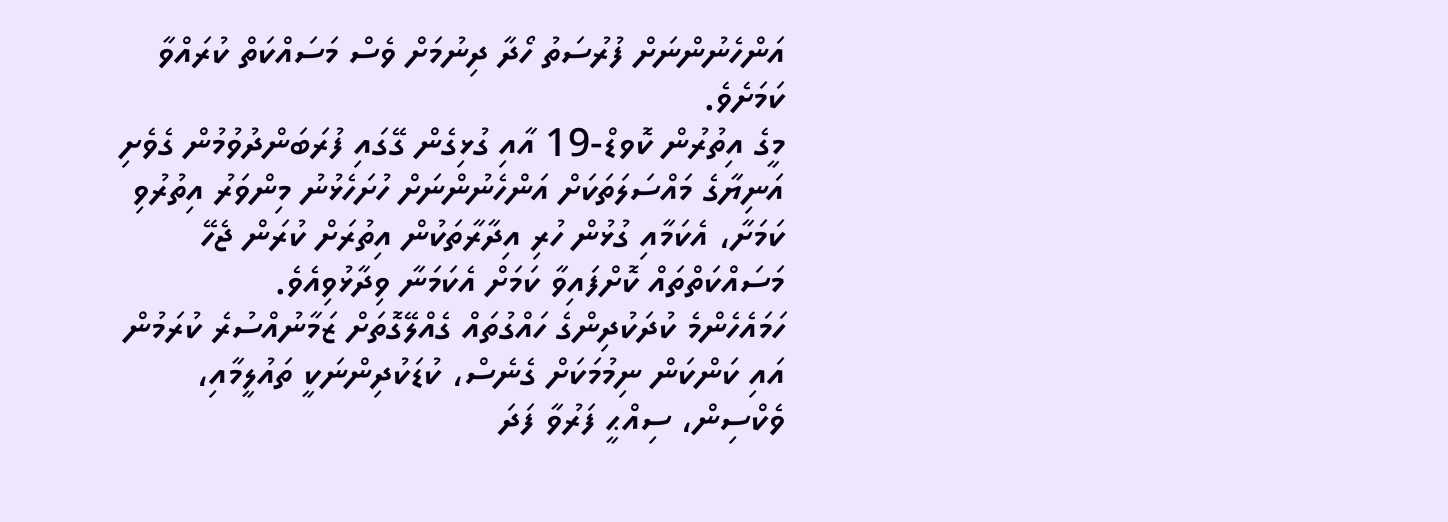އަންހެނުންނަށް ފުރުސަތު ހޯދާ ދިނުމަށް ވެސް މަސައްކަތް ކުރައްވާ ކަމަށެވެ.
މީގެ އިތުރުން ކޮވޑް-19 އާއި ގުޅިގެން ގޭގައި ފުރަބަންދުވުމުން ގެވެށި އަނިޔާގެ މައްސަލަތަކަށް އަންހެނުންނަށް ހުށަހެޅުނު މިންވަރު އިތުރުވި ކަމަށާ، އެކަމާއި ގުޅުން ހުރި އިދާރާތަކުން އިތުރަށް ކުރަން ޖެހޭ މަސައްކަތްތައް ކޮށްފައިވާ ކަމަށް އެކަމަނާ ވިދާޅުވިއެވެ.
ހަމައެހެންމެ ކުދަކުދިންގެ ހައްގުތައް ގެއްލޭގޮތަށް ޒަމާނުއްސުރެ ކުރަމުން އައި ކަންކަން ނިމުމަކަށް ގެނެސް، ކުޑަކުދިންނަކީ ތައުލީމާއި، ވެކްސިން، ސިއްޙީ ފަރުވާ ފަދަ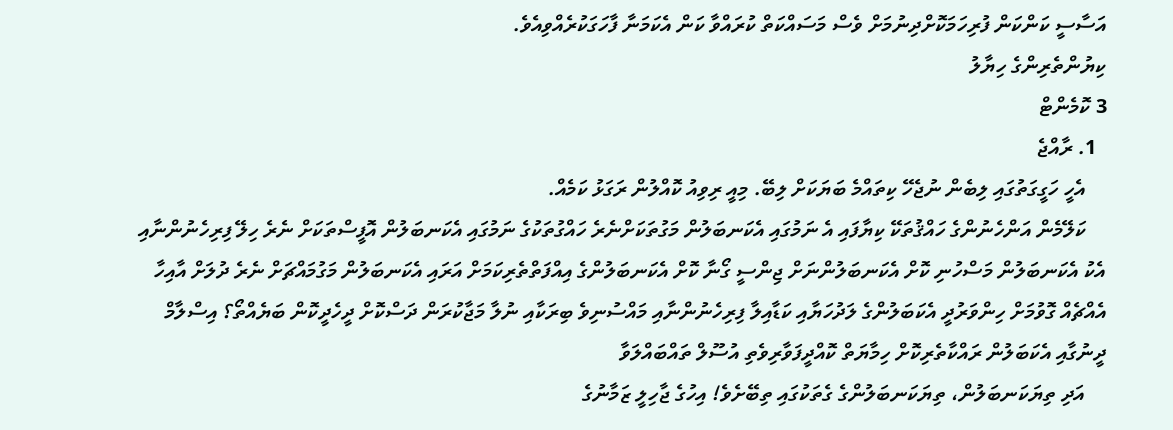އަސާސީ ކަންކަން ފުރިހަމަކޮށްދިނުމަށް ވެސް މަސައްކަތް ކުރައްވާ ކަން އެކަމަނާ ފާހަގަކުރެއްވިއެވެ.
ކިޔުންތެރިންގެ ހިޔާލު
3 ކޮމެންޓް
  1. ރާއްޖެ
    އެހީ ހަގީގަތުގައި ލިބެން ނުޖެހޭ ކިތައްމެ ބަޔަކަށް ލިބޭ. މިއީ ރިވިއު ކޮއްލުން ރަގަޅު ކަމެއް.
    ކަލޭމެން އަންހެނުންގެ ހައްޤުތަކޭ ކިޔާފައި އެ ނަމުގައި އެކަނބަލުން މަގުތަކަށްނެރެ ހައްގުތަކުގެ ނަމުގައި އެކަނބަލުން އޮފީސްތަކަށް ނެރެ ހިލޭ ފިރިހެނުންނާއި އެކު އެކަނބަލުން މަސްހުނި ކޮށް އެކަނބަލުންނަށް ޖިންސީ ގޯނާ ކޮށް އެކަނބަލުންގެ އިއްފަތްތެރިކަމަށް އަރައި އެކަނބަލުން މަގުމައްޗަށް ނެރެ ދުލަށް އާއިހާ އެއްޗެއް ގޮވުމަށް ހިންވަރުދީ އެކަބަލުންގެ ލަދުހަޔާއި ކަޑާއިލާ ފިރިހެނުންނާއި މައްސުނިވެ ބިރަކާއި ނުލާ މަޖާކުރަން ދަސްކޮށް ދީހެދީކޮން ބަޔެއްތޯ؟ އިސްލާމް ދީނުގާއި އެކަބަލުން ރައްކާތެރިކޮށް ހިމާޔަތް ކޮއްދީފަވާރިވެތި އުސޫލް ތައްބައްލަވާ
    އަދި ތިޔަކަނބަލުން، ތިޔަކަނބަލުންގެ ގެތަކުގައި ތިބޭށެވެ! އިހުގެ ޖާހިލީ ޒަމާނުގެ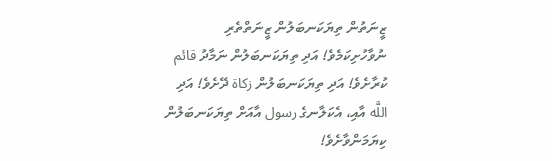ޒީނަތުން ތިޔަކަނބަލުން ޒީނަތްތެރި ނުވާހުށިކަމެވެ! އަދި ތިޔަކަނބަލުން ނަމާދު قائم ކުރާށެވެ! އަދި ތިޔަކަނބަލުން زكاة ދޭށެވެ! އަދި اللَّه އާއި، އެކަލާނގެ رسول އާއަށް ތިޔަކަނބަލުން ކިޔަމަންވާށެވެ!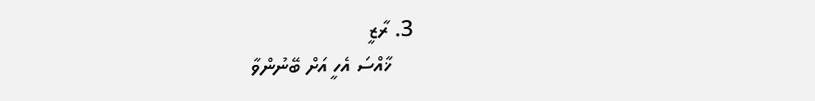3. ރާޒީ
    ޚާއްސަ އެހީ އަށް ބޭނުންވާ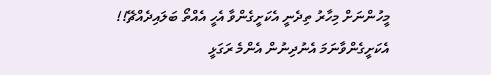މީހުންނަށް މިހާރު ތިދެނީ އެކަށީގެންވާ އެހީ އެއްތޯ ބަލައިދެއްޗޭ!! އެކަށީގެންވާނަމަ އެނުދިނުން އެންމެ ރަގަޅީ